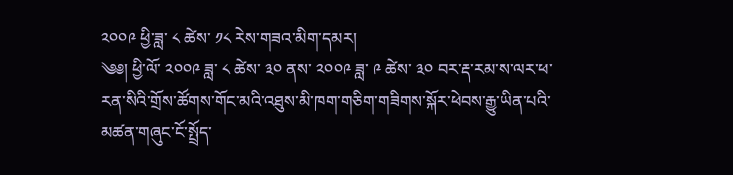༢༠༠༩ ཕྱི་ཟླ་ ༨ ཚེས་ ༡༨ རེས་གཟའ་མིག་དམར།
༄༅། ཕྱི་ལོ་ ༢༠༠༩ ཟླ་ ༨ ཚེས་ ༣༠ ནས་ ༢༠༠༩ ཟླ་ ༩ ཚེས་ ༣༠ བར་རྡ་རམ་ས་ལར་ཕ་རན་སིའི་གྲོས་ཚོགས་གོང་མའི་འཐུས་མི་ཁག་གཅིག་གཟིགས་སྐོར་ཕེབས་རྒྱུ་ཡིན་པའི་མཚན་གཞུང་ངོ་སྤྲོད་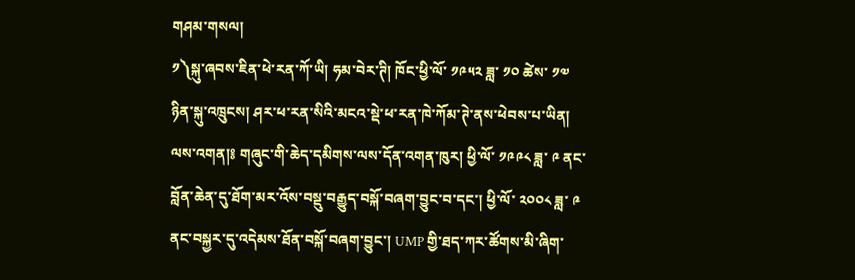གཤམ་གསལ།
༡༽སྐུ་ཞབས་ཇིན་ཕེ་རན་ཀོ་ཡི། ཧམ་བེར་ཊི། ཁོང་ཕྱི་ལོ་ ༡༩༥༢ ཟླ་ ༡༠ ཚེས་ ༡༧ ཉིན་སྐུ་འཁྲུངས། ཤར་ཕ་རན་སིའི་མངའ་སྡེ་ཕ་རན་ཁེ་ཀོམ་ཊེ་ནས་ཕེབས་པ་ཡིན། ལས་འགན།༔ གཞུང་གི་ཆེད་དམིགས་ལས་དོན་འགན་ཁུར། ཕྱི་ལོ་ ༡༩༩༨ ཟླ་ ༩ ནང་བློན་ཆེན་དུ་ཐོག་མར་འོས་བསྡུ་བརྒྱུད་བསྐོ་བཞག་བྱུང་བ་དང་། ཕྱི་ལོ་ ༢༠༠༨ ཟླ་ ༩ ནང་བསྐྱར་དུ་འདེམས་ཐོན་བསྐོ་བཞག་བྱུང་། UMP གྱི་ཐད་ཀར་ཚོགས་མི་ཞིག་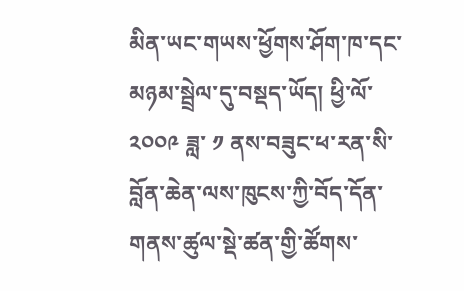མིན་ཡང་གཡས་ཕྱོགས་ཤོག་ཁ་དང་མཉམ་སྦྲེལ་དུ་བསྡད་ཡོད། ཕྱི་ལོ་ ༢༠༠༩ ཟླ་ ༡ ནས་བཟུང་ཕ་རན་སི་བློན་ཆེན་ལས་ཁུངས་ཀྱི་བོད་དོན་གནས་ཚུལ་སྡེ་ཚན་གྱི་ཚོགས་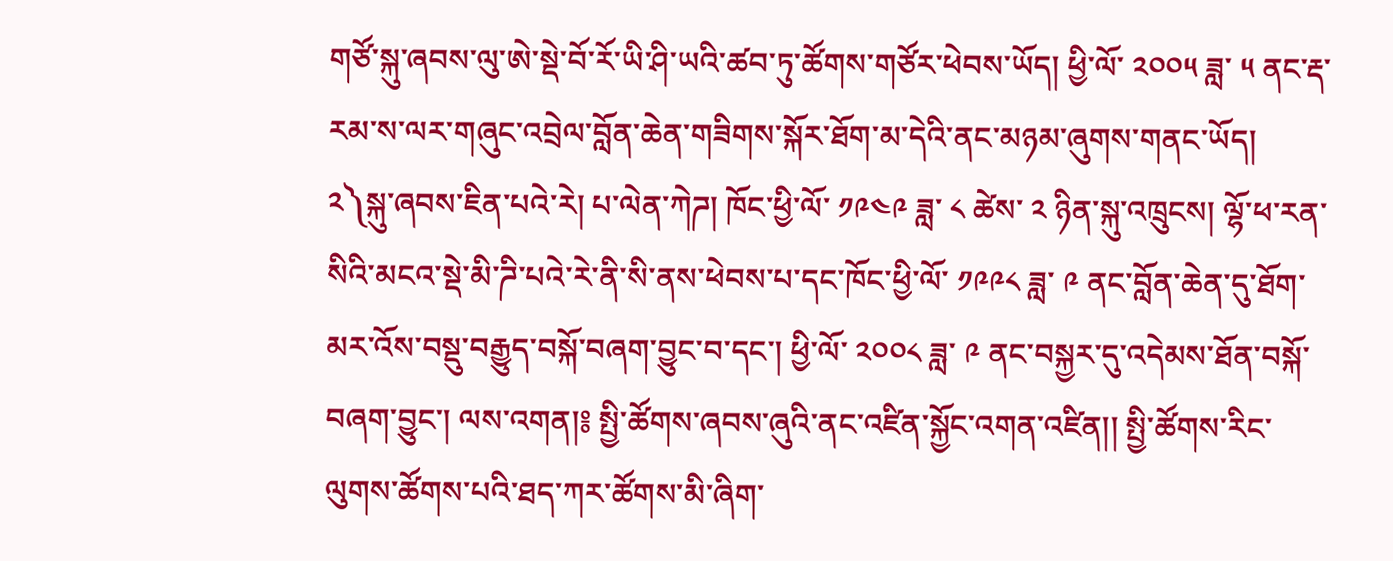གཙོ་སྐུ་ཞབས་ལུ་ཨེ་སྡེ་བོ་རོ་ཡི་ཤི་ཡའི་ཚབ་ཏུ་ཚོགས་གཙོར་ཕེབས་ཡོད། ཕྱི་ལོ་ ༢༠༠༥ ཟླ་ ༥ ནང་རྡ་རམ་ས་ལར་གཞུང་འབྲེལ་བློན་ཆེན་གཟིགས་སྐོར་ཐོག་མ་དེའི་ནང་མཉམ་ཞུགས་གནང་ཡོད།
༢༽སྐུ་ཞབས་ཇིན་པའེ་རེ། པ་ལེན་ཀེཌ། ཁོང་ཕྱི་ལོ་ ༡༩༤༩ ཟླ་ ༨ ཚེས་ ༢ ཉིན་སྐུ་འཁྲུངས། ལྷོ་ཕ་རན་སིའི་མངའ་སྡེ་མི་ཌི་པའེ་རེ་ནི་སི་ནས་ཕེབས་པ་དང་ཁོང་ཕྱི་ལོ་ ༡༩༩༨ ཟླ་ ༩ ནང་བློན་ཆེན་དུ་ཐོག་མར་འོས་བསྡུ་བརྒྱུད་བསྐོ་བཞག་བྱུང་བ་དང་། ཕྱི་ལོ་ ༢༠༠༨ ཟླ་ ༩ ནང་བསྐྱར་དུ་འདེམས་ཐོན་བསྐོ་བཞག་བྱུང་། ལས་འགན།༔ སྤྱི་ཚོགས་ཞབས་ཞུའི་ནང་འཛིན་སྐྱོང་འགན་འཛིན།། སྤྱི་ཚོགས་རིང་ལུགས་ཚོགས་པའི་ཐད་ཀར་ཚོགས་མི་ཞིག་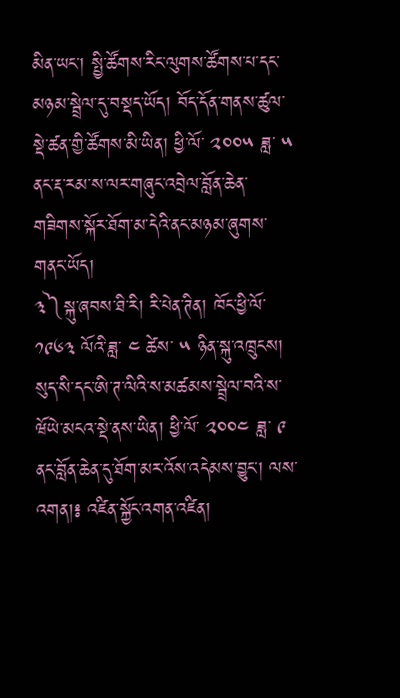མིན་ཡང་། སྤྱི་ཚོགས་རིང་ལུགས་ཚོགས་པ་དང་མཉམ་སྦྲེལ་དུ་བསྡད་ཡོད། བོད་དོན་གནས་ཚུལ་སྡེ་ཚན་གྱི་ཚོགས་མི་ཡིན། ཕྱི་ལོ་ ༢༠༠༥ ཟླ་ ༥ ནང་རྡ་རམ་ས་ལར་གཞུང་འབྲེལ་བློན་ཆེན་གཟིགས་སྐོར་ཐོག་མ་དེའི་ནང་མཉམ་ཞུགས་གནང་ཡོད།
༣༽སྐུ་ཞབས་ཐི་རི། རི་པེན་ཊིན། ཁོང་ཕྱི་ལོ་ ༡༩༦༣ ལོའི་ཟླ་ ༤ ཚེས་ ༥ ཉིན་སྐུ་འཁྲུངས། སུད་སི་དང་ཨི་ཊ་ལིའི་ས་མཚམས་སྦྲེལ་བའི་ས་ཝོཡེ་མངའ་སྡེ་ནས་ཡིན། ཕྱི་ལོ་ ༢༠༠༤ ཟླ་ ༩ ནང་བློན་ཆེན་དུ་ཐོག་མར་འོས་འདེམས་བྱུང་། ལས་འགན།༔ འཛིན་སྐྱོང་འགན་འཛིན།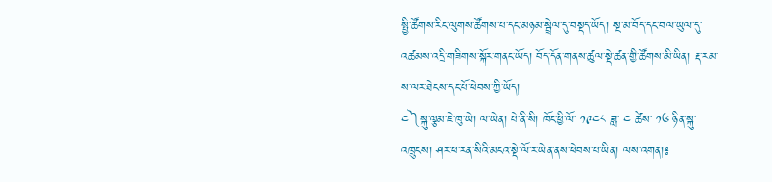སྤྱི་ཚོགས་རིང་ལུགས་ཚོགས་པ་དང་མཉམ་སྦྲེལ་དུ་བསྡད་ཡོད། སྔ་མ་བོད་དང་བལ་ཡུལ་དུ་འཚམས་འདྲི་གཟིགས་སྐོར་གནང་ཡོད། བོད་དོན་གནས་ཚུལ་སྡེ་ཚན་གྱི་ཚོགས་མི་ཡིན། རྡ་རམ་ས་ལར་ཐེངས་དང་པོ་ཕེབས་ཀྱི་ཡོད།
༤༽སྐུ་ལྕམ་ཇེ་ཁུ་ཡེ། ལ་ཡེན། པེ་ནི་སི། ཁོང་ཕྱི་ལོ་ ༡༩༤༨ ཟླ་ ༤ ཚེས་ ༡༦ ཉིན་སྐུ་འཁྲུངས། ཤར་ཕ་རན་སིའི་མངའ་སྡེ་ལོ་ར་ཡེན་ནས་ཕེབས་པ་ཡིན། ལས་འགན།༔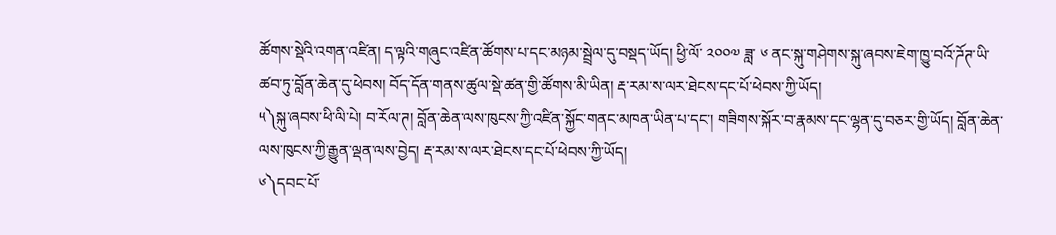ཚོགས་སྡེའི་འགན་འཛིན། ད་ལྟའི་གཞུང་འཛིན་ཚོགས་པ་དང་མཉམ་སྦྲེལ་དུ་བསྡད་ཡོད། ཕྱི་ལོ་ ༢༠༠༧ ཟླ་ ༦ ནང་སྐུ་གཤེགས་སྐུ་ཞབས་ཇེག་ཁྱུ་བའོ་ཌོཊ་ཡི་ཚབ་ཏུ་བློན་ཆེན་དུ་ཕེབས། བོད་དོན་གནས་ཚུལ་སྡེ་ཚན་གྱི་ཚོགས་མི་ཡིན། རྡ་རམ་ས་ལར་ཐེངས་དང་པོ་ཕེབས་ཀྱི་ཡོད།
༥༽སྐུ་ཞབས་ཕི་ལི་པེ། བ་རོལ་ཊ། བློན་ཆེན་ལས་ཁུངས་ཀྱི་འཛིན་སྐྱོང་གནང་མཁན་ཡིན་པ་དང་། གཟིགས་སྐོར་བ་རྣམས་དང་ལྷན་དུ་བཅར་གྱི་ཡོད། བློན་ཆེན་ལས་ཁུངས་ཀྱི་རྒྱུན་ལྡན་ལས་བྱེད། རྡ་རམ་ས་ལར་ཐེངས་དང་པོ་ཕེབས་ཀྱི་ཡོད།
༦༽དབང་པོ་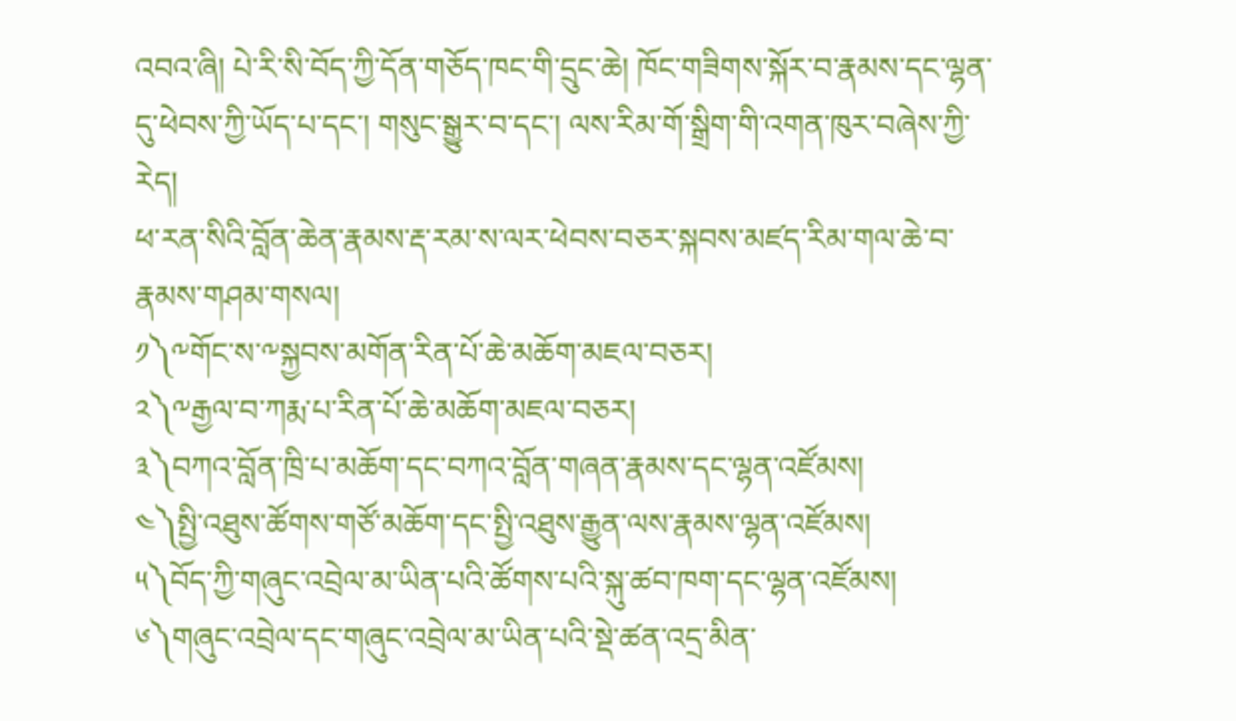འབའ་ཞི། པེ་རི་སི་བོད་ཀྱི་དོན་གཅོད་ཁང་གི་དྲུང་ཆེ། ཁོང་གཟིགས་སྐོར་བ་རྣམས་དང་ལྷན་དུ་ཕེབས་ཀྱི་ཡོད་པ་དང་། གསུང་སྒྱུར་བ་དང་། ལས་རིམ་གོ་སྒྲིག་གི་འགན་ཁུར་བཞེས་ཀྱི་རེད།
ཕ་རན་སིའི་བློན་ཆེན་རྣམས་རྡ་རམ་ས་ལར་ཕེབས་བཅར་སྐབས་མཛད་རིམ་གལ་ཆེ་བ་རྣམས་གཤམ་གསལ།
༡༽༸གོང་ས་༸སྐྱབས་མགོན་རིན་པོ་ཆེ་མཆོག་མཇལ་བཅར།
༢༽༸རྒྱལ་བ་ཀརྨ་པ་རིན་པོ་ཆེ་མཆོག་མཇལ་བཅར།
༣༽བཀའ་བློན་ཁྲི་པ་མཆོག་དང་བཀའ་བློན་གཞན་རྣམས་དང་ལྷན་འཛོམས།
༤༽སྤྱི་འཐུས་ཚོགས་གཙོ་མཆོག་དང་སྤྱི་འཐུས་རྒྱུན་ལས་རྣམས་ལྷན་འཛོམས།
༥༽བོད་ཀྱི་གཞུང་འབྲེལ་མ་ཡིན་པའི་ཚོགས་པའི་སྐུ་ཚབ་ཁག་དང་ལྷན་འཛོམས།
༦༽གཞུང་འབྲེལ་དང་གཞུང་འབྲེལ་མ་ཡིན་པའི་སྡེ་ཚན་འདྲ་མིན་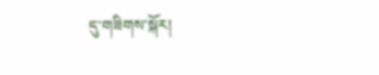དུ་གཟིགས་སྐོར།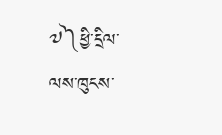༧༽ཕྱི་དྲིལ་ལས་ཁུངས་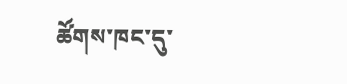ཚོགས་ཁང་དུ་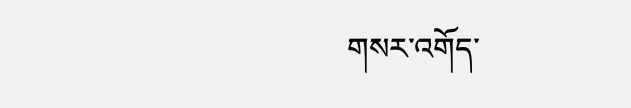གསར་འགོད་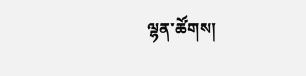ལྷན་ཚོགས།